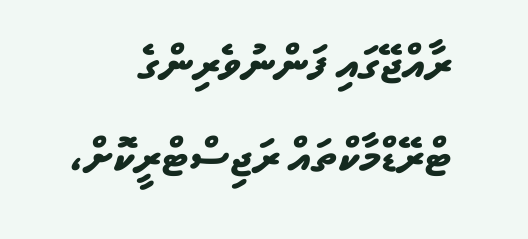ރާއްޖޭގައި ފަންނުވެރިންގެ ޓްރޭޑްމާކްތައް ރަޖިސްޓްރީކޮށް،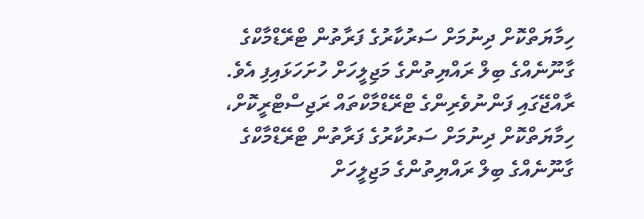ހިމާޔަތްކޮށް ދިނުމަށް ސަރުކާރުގެ ފަރާތުން ޓްރޭޑްމާކްގެ ގާނޫނެއްގެ ބިލް ރައްޔިތުންގެ މަޖިލީހަށް ހުށަހަޅައިފި އެވެ.
ރާއްޖޭގައި ފަންނުވެރިންގެ ޓްރޭޑްމާކްތައް ރަޖިސްޓްރީކޮށް، ހިމާޔަތްކޮށް ދިނުމަށް ސަރުކާރުގެ ފަރާތުން ޓްރޭޑްމާކްގެ ގާނޫނެއްގެ ބިލް ރައްޔިތުންގެ މަޖިލީހަށް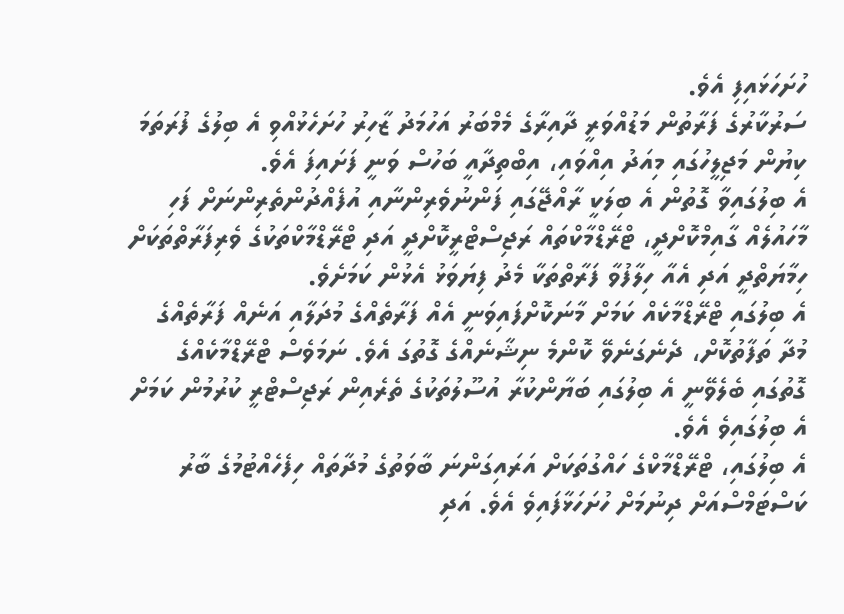ހުށަހަޅައިފި އެވެ.
ސަރުކާރުގެ ފަރާތުން މަޑުއްވަރީ ދާއިރާގެ މެމްބަރު އަހުމަދު ޒާހިރު ހުށަހެޅުއްވި އެ ބިލުގެ ފުރަތަމަ ކިޔުން މަޖިލީހުގައި މިއަދު އިއްވައި، އިބްތިދާއީ ބަހުސް ވަނީ ފަށައިފަ އެވެ.
އެ ބިލުގައިވާ ގޮތުން އެ ބިލަކީ ރާއްޖޭގައި ފަންނުވެރިންނާއި އުފެއްދުންތެރިންނަށް ފަހި މާހައުލެއް ގާއިމްކޮށްދީ، ޓްރޭޑްމާކްތައް ރަޖިސްޓްރީކޮށްދީ އަދި ޓްރޭޑްމާކްތަކުގެ ވެރިފަރާތްތަކަށް ހިމާޔަތްދީ އަދި އެއާ ހިލާފުވާ ފަރާތްތަކާ މެދު ފިޔަވަޅު އެޅުން ކަމަށެވެ.
އެ ބިލުގައި ޓްރޭޑްމާކެއް ކަމަށް މާނަކޮށްފައިވަނީ އެއް ފަރާތެއްގެ މުދަލާއި އަނެއް ފަރާތެއްގެ މުދާ ތަފާތުކޮށް، ދެނެގަނެވޭ ކޮންމެ ނިޝާނެއްގެ ގޮތުގަ އެވެ. ނަމަވެސް ޓްރޭޑްމާކެއްގެ ގޮތުގައި ބެލެވޭނީ އެ ބިލުގައި ބަޔާންކުރާ އުސޫލުތަކުގެ ތެރެއިން ރަޖިސްޓްރީ ކުރުމުން ކަމަށް އެ ބިލުގައިވެ އެވެ.
އެ ބިލުގައި، ޓްރޭޑްމާކްގެ ހައްގުތަކަށް އަރައިގަންނަ ބާވަތުގެ މުދާތައް ހިފެހެއްޓުމުގެ ބާރު ކަސްޓަމްސްއަށް ދިނުމަށް ހުށަހަޅާފައިވެ އެވެ. އަދި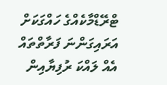ޓްރޭޑްމާކެއްގެ ހައްގަކަށް އަރައިގަންނަ ފަރާތްތައް އެއް ލައްކަ ރުފިޔާއިން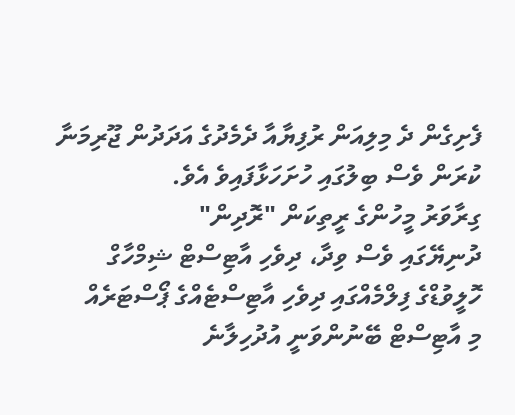ފެށިގެން ދެ މިލިއަން ރުފިޔާއާ ދެމެދުގެ އަދަދުން ޖޫރިމަނާ ކުރަން ވެސް ބިލުގައި ހުށަހަޅާފައިވެ އެވެ.
ގިރާވަރު މީހުންގެ ރީތިކަން "ރޮދިން"
ދުނިޔޭގައި ވެސް ވިދާ، ދިވެހި އާޓިސްޓް ޝިމްހާގް
ހޮލީވުޑްގެ ފިލްމެއްގައި ދިވެހި އާޓިސްޓެއްގެ ޕޯސްޓަރެއް
މި އާޓިސްޓް ބޭނުންވަނީ އުދުހިލާނެ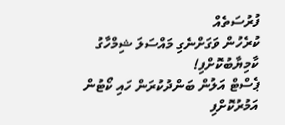ފުރުސަތެއް
ކުރެހުން ވަގަށްނެގި މައްސަލަ ޝިމްހާގު ކާމިޔާބުކޮށްފި!
ޕެސްޓް އަލުން ބަންދުކުރަން ހައި ކޯޓުން އަމުރުކޮށްފި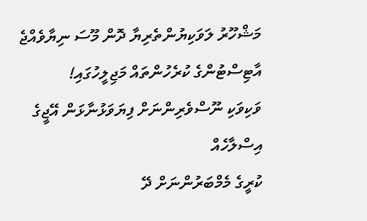މަޝްހޫރު ލަވަކިޔުންތެރިޔާ ދޮން މޫސަ ނިޔާވެއްޖެ
އާޓިސްޓުންގެ ކުރެހުންތައް މަޖިލީހުގައި!
ވަކިވަކި ނޫސްވެރިންނަށް ފިޔަވަޅުނާޅަން އޭޖީގެ އިސްލާހެއް
ކުރީގެ މެމްބަރުންނަށް ދޭ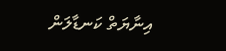އިނާޔަތް ކަނޑާލަން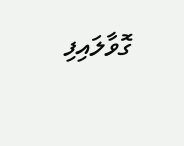ގޮވާލައިފި